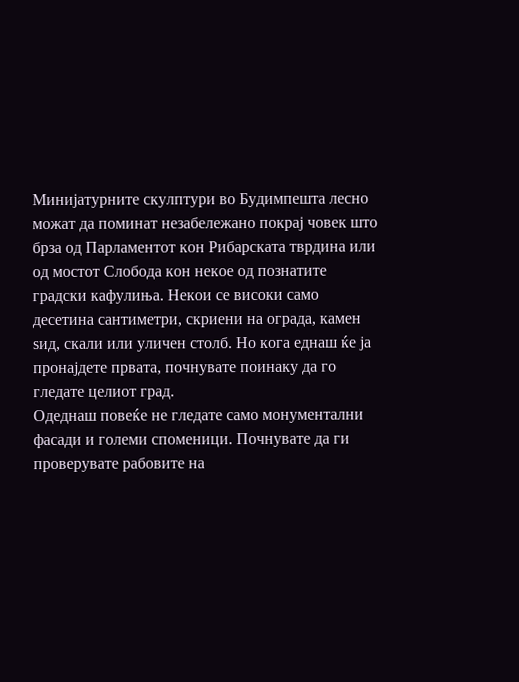Минијатурните скулптури во Будимпешта лесно можат да поминат незабележано покрај човек што брза од Парламентот кон Рибарската тврдина или од мостот Слобода кон некое од познатите градски кафулиња. Некои се високи само десетина сантиметри, скриени на ограда, камен ѕид, скали или уличен столб. Но кога еднаш ќе ја пронајдете првата, почнувате поинаку да го гледате целиот град.
Одеднаш повеќе не гледате само монументални фасади и големи споменици. Почнувате да ги проверувате рабовите на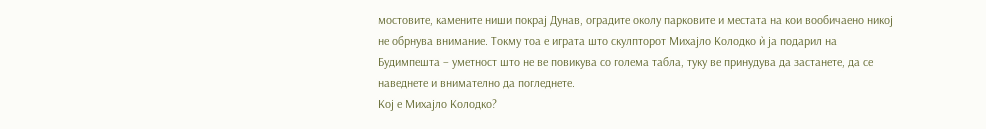мостовите, камените ниши покрај Дунав, оградите околу парковите и местата на кои вообичаено никој не обрнува внимание. Токму тоа е играта што скулпторот Михајло Колодко ѝ ја подарил на Будимпешта – уметност што не ве повикува со голема табла, туку ве принудува да застанете, да се наведнете и внимателно да погледнете.
Кој е Михајло Колодко?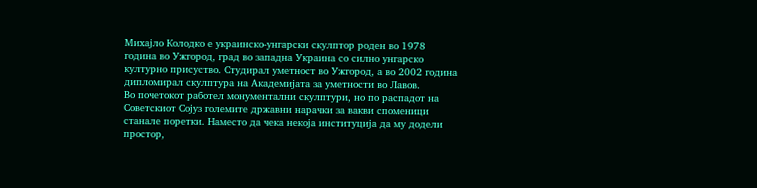Михајло Колодко е украинско-унгарски скулптор роден во 1978 година во Ужгород, град во западна Украина со силно унгарско културно присуство. Студирал уметност во Ужгород, а во 2002 година дипломирал скулптура на Академијата за уметности во Лавов.
Во почетокот работел монументални скулптури, но по распадот на Советскиот Сојуз големите државни нарачки за вакви споменици станале поретки. Наместо да чека некоја институција да му додели простор,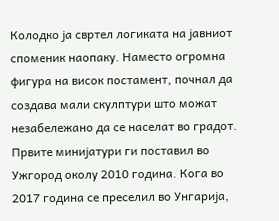Колодко ја свртел логиката на јавниот споменик наопаку. Наместо огромна фигура на висок постамент, почнал да создава мали скулптури што можат незабележано да се населат во градот.
Првите минијатури ги поставил во Ужгород околу 2010 година. Кога во 2017 година се преселил во Унгарија,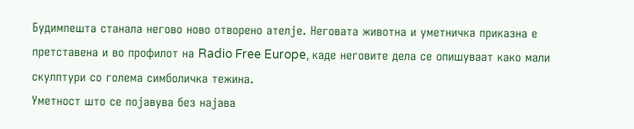Будимпешта станала негово ново отворено ателје. Неговата животна и уметничка приказна е претставена и во профилот на Radio Free Europe, каде неговите дела се опишуваат како мали скулптури со голема симболичка тежина.
Уметност што се појавува без најава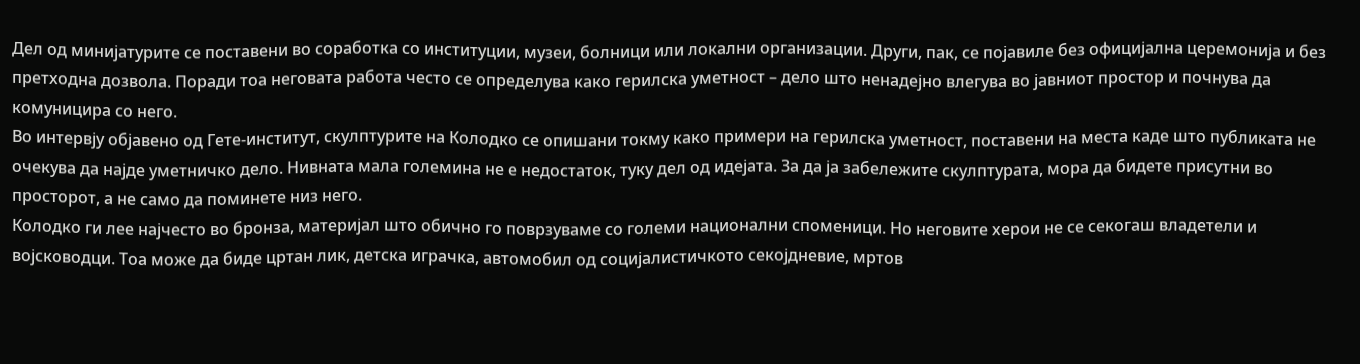Дел од минијатурите се поставени во соработка со институции, музеи, болници или локални организации. Други, пак, се појавиле без официјална церемонија и без претходна дозвола. Поради тоа неговата работа често се определува како герилска уметност – дело што ненадејно влегува во јавниот простор и почнува да комуницира со него.
Во интервју објавено од Гете-институт, скулптурите на Колодко се опишани токму како примери на герилска уметност, поставени на места каде што публиката не очекува да најде уметничко дело. Нивната мала големина не е недостаток, туку дел од идејата. За да ја забележите скулптурата, мора да бидете присутни во просторот, а не само да поминете низ него.
Колодко ги лее најчесто во бронза, материјал што обично го поврзуваме со големи национални споменици. Но неговите херои не се секогаш владетели и војсководци. Тоа може да биде цртан лик, детска играчка, автомобил од социјалистичкото секојдневие, мртов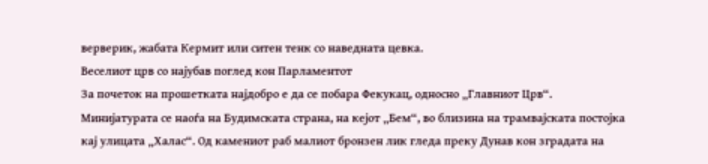верверик, жабата Кермит или ситен тенк со наведната цевка.
Веселиот црв со најубав поглед кон Парламентот
За почеток на прошетката најдобро е да се побара Фекукац, односно „Главниот Црв“. Минијатурата се наоѓа на Будимската страна, на кејот „Бем“, во близина на трамвајската постојка кај улицата „Халас“. Од камениот раб малиот бронзен лик гледа преку Дунав кон зградата на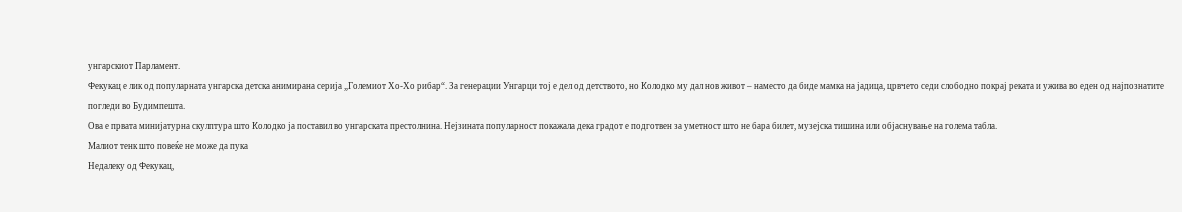унгарскиот Парламент.
Фекукац е лик од популарната унгарска детска анимирана серија „Големиот Хо-Хо рибар“. За генерации Унгарци тој е дел од детството, но Колодко му дал нов живот – наместо да биде мамка на јадица, црвчето седи слободно покрај реката и ужива во еден од најпознатите погледи во Будимпешта.
Ова е првата минијатурна скулптура што Колодко ја поставил во унгарската престолнина. Нејзината популарност покажала дека градот е подготвен за уметност што не бара билет, музејска тишина или објаснување на голема табла.
Малиот тенк што повеќе не може да пука
Недалеку од Фекукац,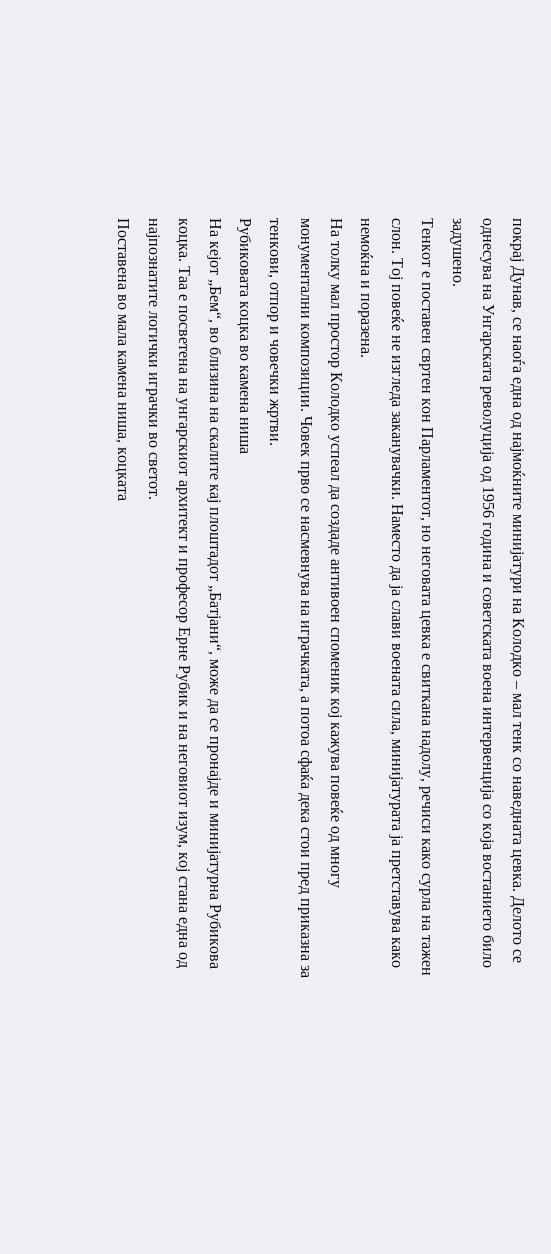покрај Дунав, се наоѓа една од најмоќните минијатури на Колодко – мал тенк со наведната цевка. Делото се однесува на Унгарската револуција од 1956 година и советската воена интервенција со која востанието било задушено.
Тенкот е поставен свртен кон Парламентот, но неговата цевка е свиткана надолу, речиси како сурла на тажен слон. Тој повеќе не изгледа заканувачки. Наместо да ја слави воената сила, минијатурата ја претставува како немоќна и поразена.
На толку мал простор Колодко успеал да создаде антивоен споменик кој кажува повеќе од многу монументални композиции. Човек прво се насмевнува на играчката, а потоа сфаќа дека стои пред приказна за тенкови, отпор и човечки жртви.
Рубиковата коцка во камена ниша
На кејот „Бем“, во близина на скалите кај плоштадот „Батјани“, може да се пронајде и минијатурна Рубикова коцка. Таа е посветена на унгарскиот архитект и професор Ерне Рубик и на неговиот изум, кој стана една од најпознатите логички играчки во светот.
Поставена во мала камена ниша, коцката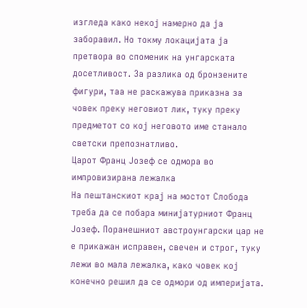изгледа како некој намерно да ја заборавил. Но токму локацијата ја претвора во споменик на унгарската досетливост. За разлика од бронзените фигури, таа не раскажува приказна за човек преку неговиот лик, туку преку предметот со кој неговото име станало светски препознатливо.
Царот Франц Јозеф се одмора во импровизирана лежалка
На пештанскиот крај на мостот Слобода треба да се побара минијатурниот Франц Јозеф. Поранешниот австроунгарски цар не е прикажан исправен, свечен и строг, туку лежи во мала лежалка, како човек кој конечно решил да се одмори од империјата.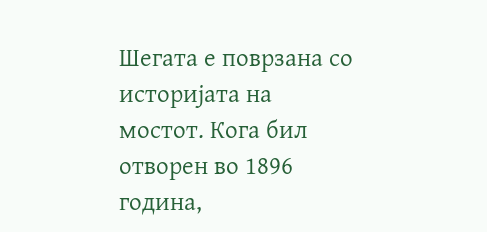Шегата е поврзана со историјата на мостот. Кога бил отворен во 1896 година,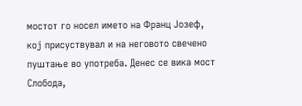мостот го носел името на Франц Јозеф, кој присуствувал и на неговото свечено пуштање во употреба. Денес се вика мост Слобода,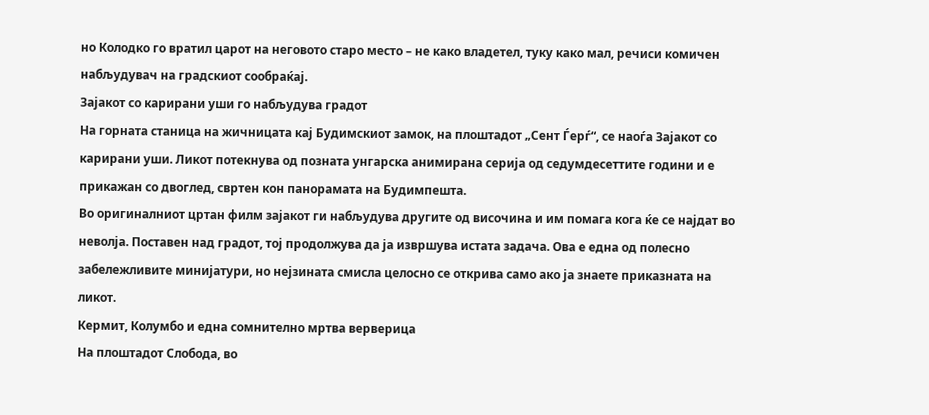но Колодко го вратил царот на неговото старо место – не како владетел, туку како мал, речиси комичен набљудувач на градскиот сообраќај.
Зајакот со карирани уши го набљудува градот
На горната станица на жичницата кај Будимскиот замок, на плоштадот „Сент Ѓерѓ“, се наоѓа Зајакот со карирани уши. Ликот потекнува од позната унгарска анимирана серија од седумдесеттите години и е прикажан со двоглед, свртен кон панорамата на Будимпешта.
Во оригиналниот цртан филм зајакот ги набљудува другите од височина и им помага кога ќе се најдат во неволја. Поставен над градот, тој продолжува да ја извршува истата задача. Ова е една од полесно забележливите минијатури, но нејзината смисла целосно се открива само ако ја знаете приказната на ликот.
Кермит, Колумбо и една сомнително мртва верверица
На плоштадот Слобода, во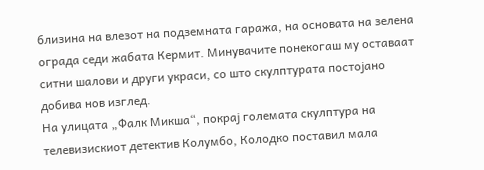близина на влезот на подземната гаража, на основата на зелена ограда седи жабата Кермит. Минувачите понекогаш му оставаат ситни шалови и други украси, со што скулптурата постојано добива нов изглед.
На улицата „Фалк Микша“, покрај големата скулптура на телевизискиот детектив Колумбо, Колодко поставил мала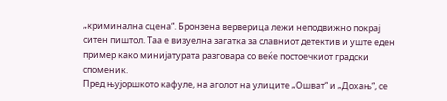„криминална сцена“. Бронзена верверица лежи неподвижно покрај ситен пиштол. Таа е визуелна загатка за славниот детектив и уште еден пример како минијатурата разговара со веќе постоечкиот градски споменик.
Пред њујоршкото кафуле, на аголот на улиците „Ошват“ и „Дохањ“, се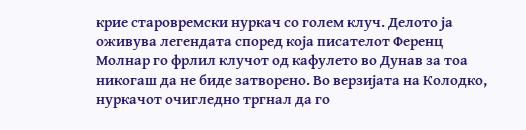крие старовремски нуркач со голем клуч. Делото ја оживува легендата според која писателот Ференц Молнар го фрлил клучот од кафулето во Дунав за тоа никогаш да не биде затворено. Во верзијата на Колодко, нуркачот очигледно тргнал да го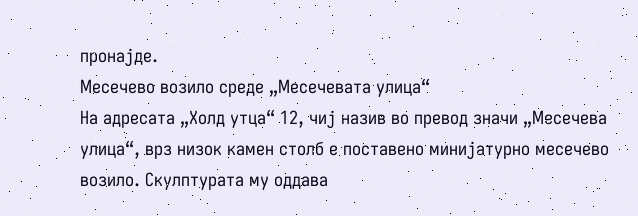пронајде.
Месечево возило среде „Месечевата улица“
На адресата „Холд утца“ 12, чиј назив во превод значи „Месечева улица“, врз низок камен столб е поставено минијатурно месечево возило. Скулптурата му оддава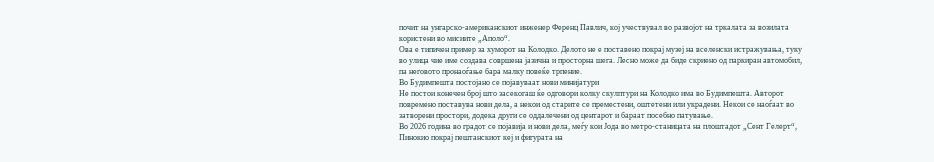почит на унгарско-американскиот инженер Ференц Павлич, кој учествувал во развојот на тркалата за возилата користени во мисиите „Аполо“.
Ова е типичен пример за хуморот на Колодко. Делото не е поставено покрај музеј на вселенски истражувања, туку во улица чие име создава совршена јазична и просторна шега. Лесно може да биде скриено од паркиран автомобил, па неговото пронаоѓање бара малку повеќе трпение.
Во Будимпешта постојано се појавуваат нови минијатури
Не постои конечен број што засекогаш ќе одговори колку скулптури на Колодко има во Будимпешта. Авторот повремено поставува нови дела, а некои од старите се преместени, оштетени или украдени. Некои се наоѓаат во затворени простори, додека други се оддалечени од центарот и бараат посебно патување.
Во 2026 година во градот се појавија и нови дела, меѓу кои Јода во метро-станицата на плоштадот „Сент Гелерт“, Пинокио покрај пештанскиот кеј и фигурата на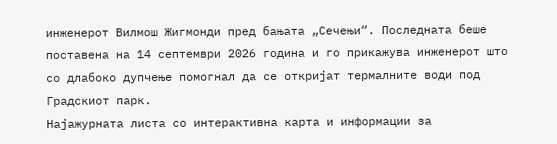инженерот Вилмош Жигмонди пред бањата „Сечењи“. Последната беше поставена на 14 септември 2026 година и го прикажува инженерот што со длабоко дупчење помогнал да се откријат термалните води под Градскиот парк.
Најажурната листа со интерактивна карта и информации за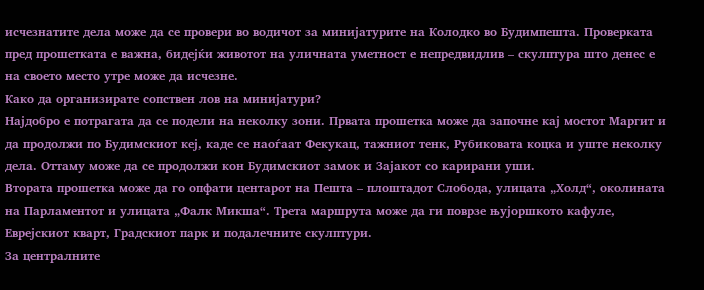исчезнатите дела може да се провери во водичот за минијатурите на Колодко во Будимпешта. Проверката пред прошетката е важна, бидејќи животот на уличната уметност е непредвидлив – скулптура што денес е на своето место утре може да исчезне.
Како да организирате сопствен лов на минијатури?
Најдобро е потрагата да се подели на неколку зони. Првата прошетка може да започне кај мостот Маргит и да продолжи по Будимскиот кеј, каде се наоѓаат Фекукац, тажниот тенк, Рубиковата коцка и уште неколку дела. Оттаму може да се продолжи кон Будимскиот замок и Зајакот со карирани уши.
Втората прошетка може да го опфати центарот на Пешта – плоштадот Слобода, улицата „Холд“, околината на Парламентот и улицата „Фалк Микша“. Трета маршрута може да ги поврзе њујоршкото кафуле, Еврејскиот кварт, Градскиот парк и подалечните скулптури.
За централните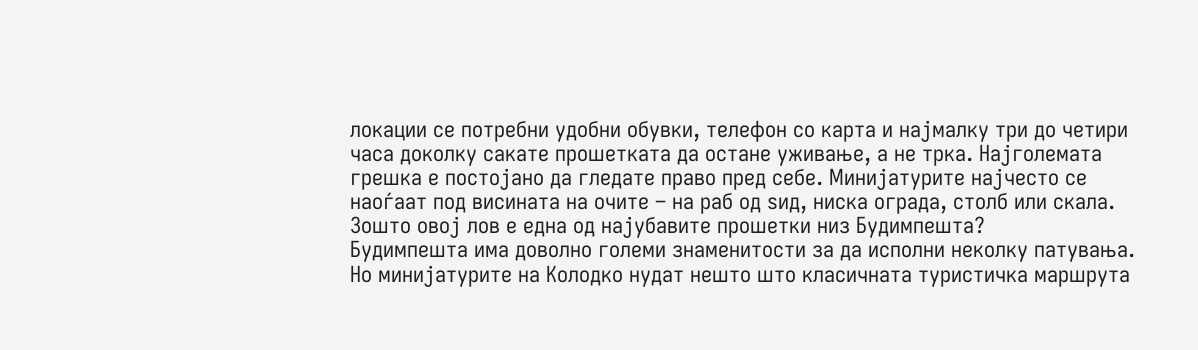локации се потребни удобни обувки, телефон со карта и најмалку три до четири часа доколку сакате прошетката да остане уживање, а не трка. Најголемата грешка е постојано да гледате право пред себе. Минијатурите најчесто се наоѓаат под висината на очите – на раб од ѕид, ниска ограда, столб или скала.
Зошто овој лов е една од најубавите прошетки низ Будимпешта?
Будимпешта има доволно големи знаменитости за да исполни неколку патувања. Но минијатурите на Колодко нудат нешто што класичната туристичка маршрута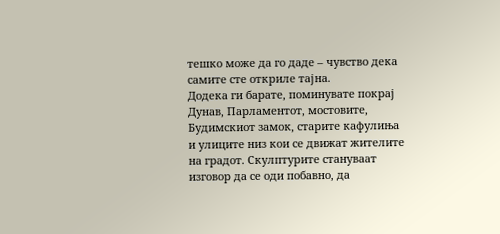тешко може да го даде – чувство дека самите сте откриле тајна.
Додека ги барате, поминувате покрај Дунав, Парламентот, мостовите, Будимскиот замок, старите кафулиња и улиците низ кои се движат жителите на градот. Скулптурите стануваат изговор да се оди побавно, да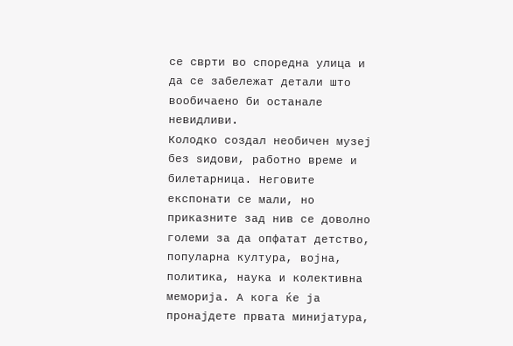се сврти во споредна улица и да се забележат детали што вообичаено би останале невидливи.
Колодко создал необичен музеј без ѕидови, работно време и билетарница. Неговите експонати се мали, но приказните зад нив се доволно големи за да опфатат детство, популарна култура, војна, политика, наука и колективна меморија. А кога ќе ја пронајдете првата минијатура,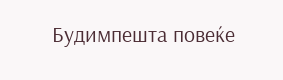Будимпешта повеќе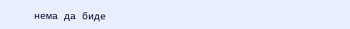нема да биде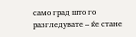само град што го разгледувате – ќе стане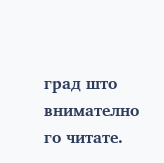град што внимателно го читате.